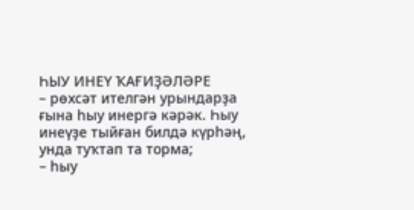ҺЫУ ИНЕҮ ҠАҒИҘӘЛӘРЕ
– рөхсәт ителгән урындарҙа ғына һыу инергә кәрәк. Һыу инеүҙе тыйған билдә күрһәң, унда туҡтап та торма;
– һыу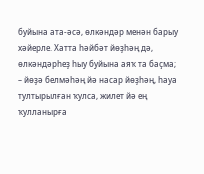буйына ата-әсә, өлкәндәр менән барыу хәйерле. Хатта һәйбәт йөҙһәң дә, өлкәндәрһеҙ һыу буйына аяҡ та баҫма;
– йөҙә белмәһәң йә насар йөҙһәң, һауа тултырылған ҡулса, жилет йә ең ҡулланырға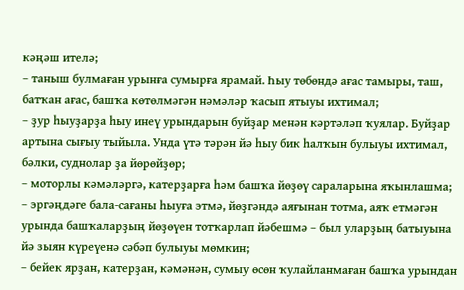кәңәш ителә;
– таныш булмаған урынға сумырға ярамай. Һыу төбөндә ағас тамыры, таш, батҡан ағас, башҡа көтөлмәгән нәмәләр ҡасып ятыуы ихтимал;
– ҙур һыуҙарҙа һыу инеү урындарын буйҙар менән кәртәләп ҡуялар. Буйҙар артына сығыу тыйыла. Унда үтә тәрән йә һыу бик һалҡын булыуы ихтимал, бәлки, суднолар ҙа йөрөйҙөр;
– моторлы кәмәләргә, катерҙарға һәм башҡа йөҙөү сараларына яҡынлашма;
– эргәңдәге бала-сағаны һыуға этмә, йөҙгәндә аяғынан тотма, аяҡ етмәгән урында башҡаларҙың йөҙөүен тотҡарлап йәбешмә – был уларҙың батыуына йә зыян күреүенә сәбәп булыуы мөмкин;
– бейек ярҙан, катерҙан, кәмәнән, сумыу өсөн ҡулайланмаған башҡа урындан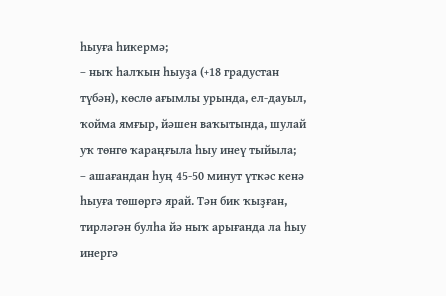һыуға һикермә;
– ныҡ һалҡын һыуҙа (+18 градустан түбән), көслө ағымлы урында, ел-дауыл, ҡойма ямғыр, йәшен ваҡытында, шулай уҡ төнгө ҡараңғыла һыу инеү тыйыла;
– ашағандан һуң 45-50 минут үткәс кенә һыуға төшөргә ярай. Тән бик ҡыҙған, тирләгән булһа йә ныҡ арығанда ла һыу инергә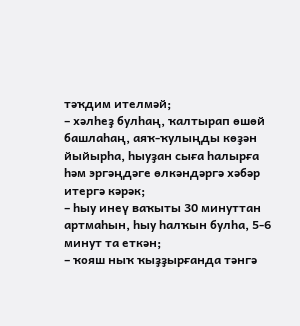тәҡдим ителмәй;
– хәлһеҙ булһаң, ҡалтырап өшөй башлаһаң, аяҡ-ҡулыңды көҙән йыйырһа, һыуҙан сыға һалырға һәм эргәңдәге өлкәндәргә хәбәр итергә кәрәк;
– һыу инеү ваҡыты 30 минуттан артмаһын, һыу һалҡын булһа, 5-6 минут та еткән;
– ҡояш ныҡ ҡыҙҙырғанда тәнгә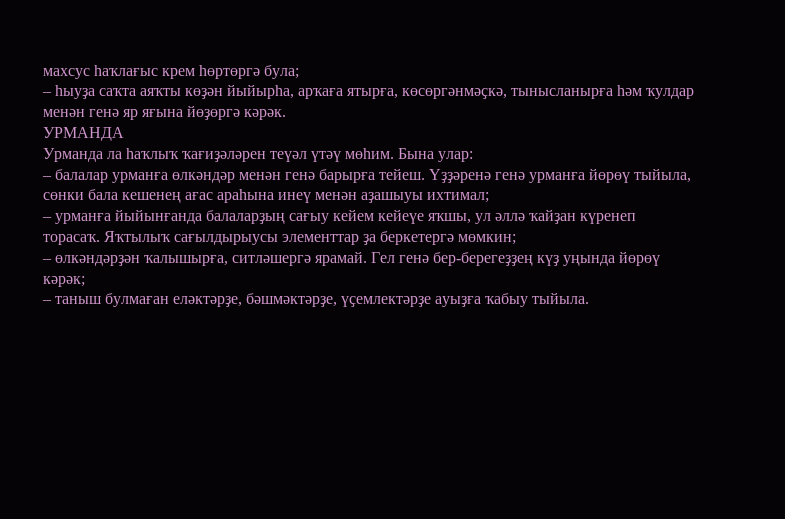махсус һаҡлағыс крем һөртөргә була;
– һыуҙа саҡта аяҡты көҙән йыйырһа, арҡаға ятырға, көсөргәнмәҫкә, тынысланырға һәм ҡулдар менән генә яр яғына йөҙөргә кәрәк.
УРМАНДА
Урманда ла һаҡлыҡ ҡағиҙәләрен теүәл үтәү мөһим. Бына улар:
– балалар урманға өлкәндәр менән генә барырға тейеш. Үҙҙәренә генә урманға йөрөү тыйыла, сөнки бала кешенең ағас араһына инеү менән аҙашыуы ихтимал;
– урманға йыйынғанда балаларҙың сағыу кейем кейеүе яҡшы, ул әллә ҡайҙан күренеп торасаҡ. Яҡтылыҡ сағылдырыусы элементтар ҙа беркетергә мөмкин;
– өлкәндәрҙән ҡалышырға, ситләшергә ярамай. Гел генә бер-берегеҙҙең күҙ уңында йөрөү кәрәк;
– таныш булмаған еләктәрҙе, бәшмәктәрҙе, үҫемлектәрҙе ауыҙға ҡабыу тыйыла.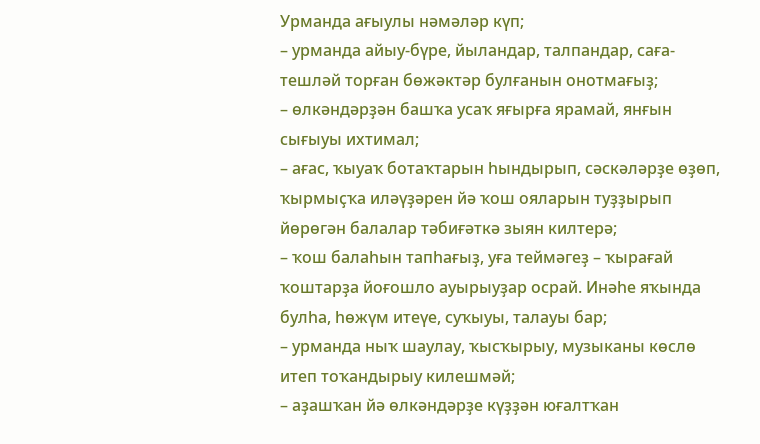Урманда ағыулы нәмәләр күп;
– урманда айыу-бүре, йыландар, талпандар, саға-тешләй торған бөжәктәр булғанын онотмағыҙ;
– өлкәндәрҙән башҡа усаҡ яғырға ярамай, янғын сығыуы ихтимал;
– ағас, ҡыуаҡ ботаҡтарын һындырып, сәскәләрҙе өҙөп, ҡырмыҫҡа иләүҙәрен йә ҡош ояларын туҙҙырып йөрөгән балалар тәбиғәткә зыян килтерә;
– ҡош балаһын тапһағыҙ, уға теймәгеҙ – ҡырағай ҡоштарҙа йоғошло ауырыуҙар осрай. Инәһе яҡында булһа, һөжүм итеүе, суҡыуы, талауы бар;
– урманда ныҡ шаулау, ҡысҡырыу, музыканы көслө итеп тоҡандырыу килешмәй;
– аҙашҡан йә өлкәндәрҙе күҙҙән юғалтҡан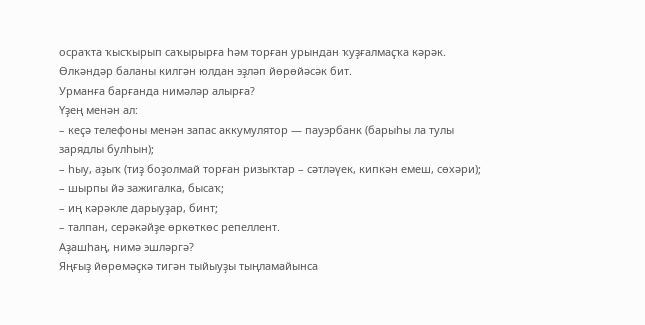осраҡта ҡысҡырып саҡырырға һәм торған урындан ҡуҙғалмаҫҡа кәрәк. Өлкәндәр баланы килгән юлдан эҙләп йөрөйәсәк бит.
Урманға барғанда нимәләр алырға?
Үҙең менән ал:
– кеҫә телефоны менән запас аккумулятор — пауэрбанк (барыһы ла тулы зарядлы булһын);
– һыу, аҙыҡ (тиҙ боҙолмай торған ризыҡтар – сәтләүек, кипкән емеш, сөхәри);
– шырпы йә зажигалка, бысаҡ;
– иң кәрәкле дарыуҙар, бинт;
– талпан, серәкәйҙе өркөткөс репеллент.
Аҙашһаң, нимә эшләргә?
Яңғыҙ йөрөмәҫкә тигән тыйыуҙы тыңламайынса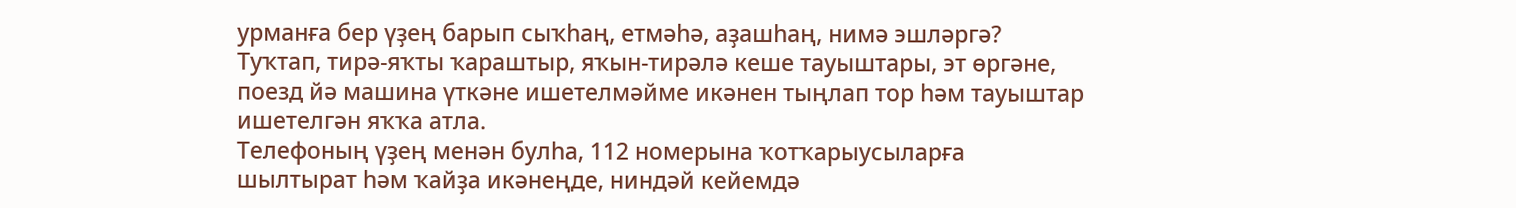урманға бер үҙең барып сыҡһаң, етмәһә, аҙашһаң, нимә эшләргә?
Туҡтап, тирә-яҡты ҡараштыр, яҡын-тирәлә кеше тауыштары, эт өргәне, поезд йә машина үткәне ишетелмәйме икәнен тыңлап тор һәм тауыштар ишетелгән яҡҡа атла.
Телефоның үҙең менән булһа, 112 номерына ҡотҡарыусыларға шылтырат һәм ҡайҙа икәнеңде, ниндәй кейемдә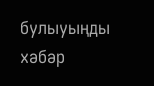булыуыңды хәбәр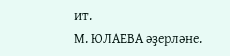ит.
М. ЮЛАЕВА әҙерләне.